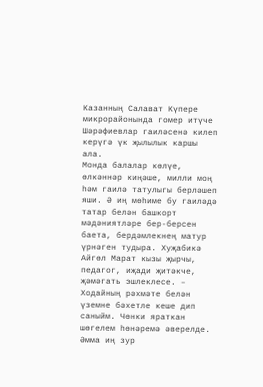Казанның Салават Күпере микрорайонында гомер итүче Шәрәфиевлар гаиләсенә килеп керүгә үк җылылык каршы ала.
Монда балалар көлүе, өлкәннәр киңәше, милли моң һәм гаилә татулыгы берләшеп яши. Ә иң мөһиме бу гаиләдә татар белән башкорт мәдәниятләре бер-берсен баета, бердәмлекнең матур үрнәген тудыра. Хуҗабикә Айгөл Марат кызы җырчы, педагог, иҗади җитәкче, җәмәгать эшлеклесе. – Ходайның рәхмәте белән үземне бәхетле кеше дип саныйм. Чөнки яраткан шөгелем һөнәремә әверелде. Әмма иң зур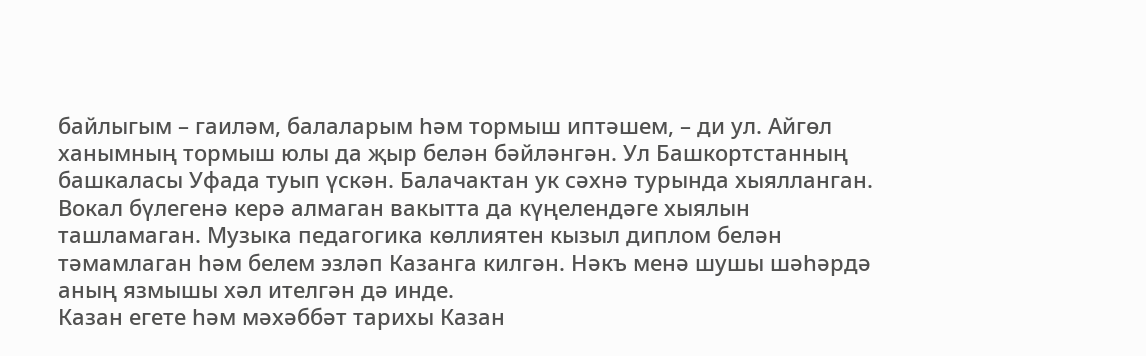байлыгым – гаиләм, балаларым һәм тормыш иптәшем, – ди ул. Айгөл ханымның тормыш юлы да җыр белән бәйләнгән. Ул Башкортстанның башкаласы Уфада туып үскән. Балачактан ук сәхнә турында хыялланган. Вокал бүлегенә керә алмаган вакытта да күңелендәге хыялын ташламаган. Музыка педагогика көллиятен кызыл диплом белән тәмамлаган һәм белем эзләп Казанга килгән. Нәкъ менә шушы шәһәрдә аның язмышы хәл ителгән дә инде.
Казан егете һәм мәхәббәт тарихы Казан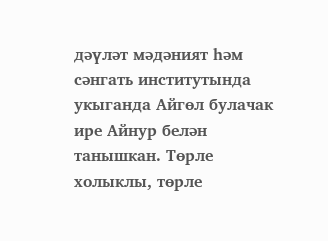дәүләт мәдәният һәм сәнгать институтында укыганда Айгөл булачак ире Айнур белән танышкан. Төрле холыклы, төрле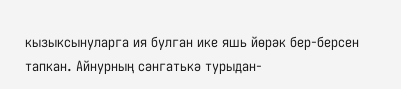кызыксынуларга ия булган ике яшь йөрәк бер-берсен тапкан. Айнурның сәнгатькә турыдан-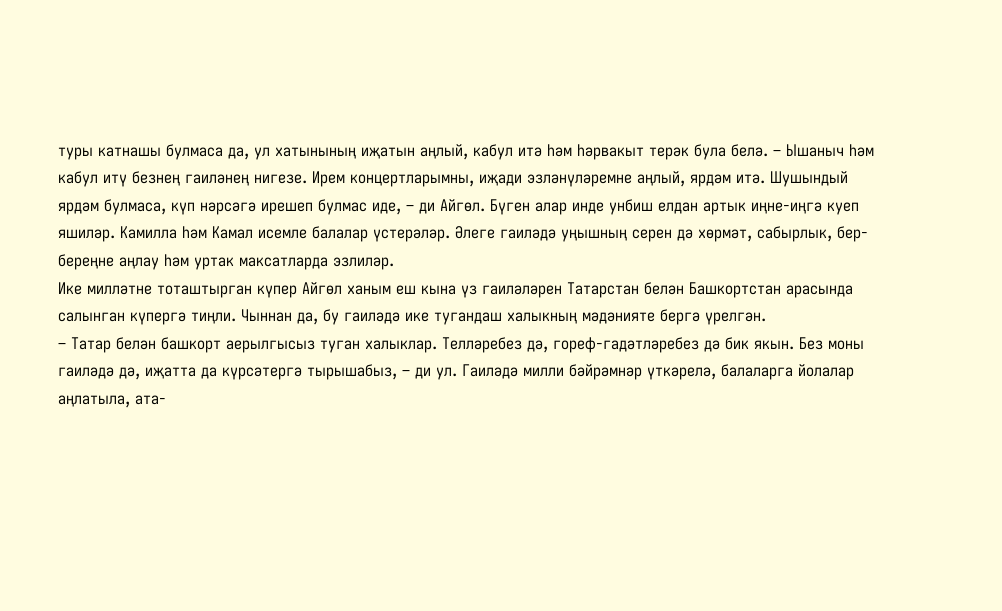туры катнашы булмаса да, ул хатынының иҗатын аңлый, кабул итә һәм һәрвакыт терәк була белә. – Ышаныч һәм кабул итү безнең гаиләнең нигезе. Ирем концертларымны, иҗади эзләнүләремне аңлый, ярдәм итә. Шушындый ярдәм булмаса, күп нәрсәгә ирешеп булмас иде, – ди Айгөл. Бүген алар инде унбиш елдан артык иңне-иңгә куеп яшиләр. Камилла һәм Камал исемле балалар үстерәләр. Әлеге гаиләдә уңышның серен дә хөрмәт, сабырлык, бер-береңне аңлау һәм уртак максатларда эзлиләр.
Ике милләтне тоташтырган күпер Айгөл ханым еш кына үз гаиләләрен Татарстан белән Башкортстан арасында салынган күпергә тиңли. Чыннан да, бу гаиләдә ике тугандаш халыкның мәдәнияте бергә үрелгән.
– Татар белән башкорт аерылгысыз туган халыклар. Телләребез дә, гореф-гадәтләребез дә бик якын. Без моны гаиләдә дә, иҗатта да күрсәтергә тырышабыз, – ди ул. Гаиләдә милли бәйрәмнәр үткәрелә, балаларга йолалар аңлатыла, ата-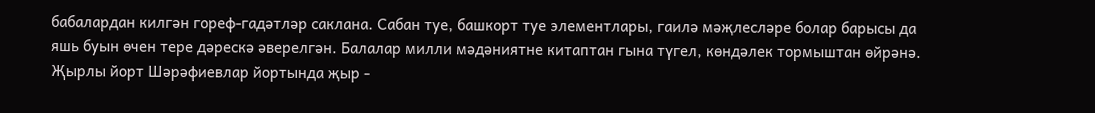бабалардан килгән гореф-гадәтләр саклана. Сабан туе, башкорт туе элементлары, гаилә мәҗлесләре болар барысы да яшь буын өчен тере дәрескә әверелгән. Балалар милли мәдәниятне китаптан гына түгел, көндәлек тормыштан өйрәнә.
Җырлы йорт Шәрәфиевлар йортында җыр -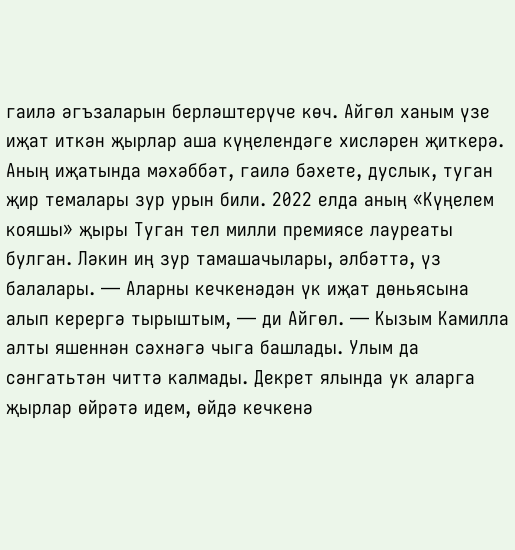гаилә әгъзаларын берләштерүче көч. Айгөл ханым үзе иҗат иткән җырлар аша күңелендәге хисләрен җиткерә. Аның иҗатында мәхәббәт, гаилә бәхете, дуслык, туган җир темалары зур урын били. 2022 елда аның «Күңелем кояшы» җыры Туган тел милли премиясе лауреаты булган. Ләкин иң зур тамашачылары, әлбәттә, үз балалары. — Аларны кечкенәдән үк иҗат дөньясына алып керергә тырыштым, — ди Айгөл. — Кызым Камилла алты яшеннән сәхнәгә чыга башлады. Улым да сәнгатьтән читтә калмады. Декрет ялында ук аларга җырлар өйрәтә идем, өйдә кечкенә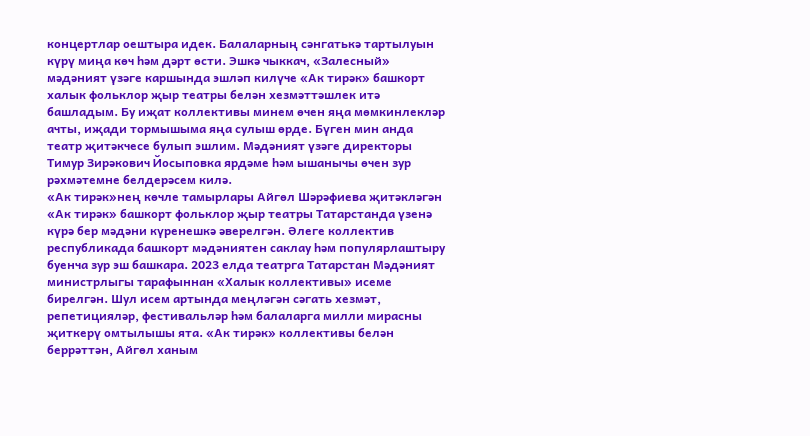концертлар оештыра идек. Балаларның сәнгатькә тартылуын күрү миңа көч һәм дәрт өсти. Эшкә чыккач, «Залесный» мәдәният үзәге каршында эшләп килүче «Ак тирәк» башкорт халык фольклор җыр театры белән хезмәттәшлек итә башладым. Бу иҗат коллективы минем өчен яңа мөмкинлекләр ачты, иҗади тормышыма яңа сулыш өрде. Бүген мин анда театр җитәкчесе булып эшлим. Мәдәният үзәге директоры Тимур Зирәкович Йосыповка ярдәме һәм ышанычы өчен зур рәхмәтемне белдерәсем килә.
«Ак тирәк»нең көчле тамырлары Айгөл Шәрәфиева җитәкләгән «Ак тирәк» башкорт фольклор җыр театры Татарстанда үзенә күрә бер мәдәни күренешкә әверелгән. Әлеге коллектив республикада башкорт мәдәниятен саклау һәм популярлаштыру буенча зур эш башкара. 2023 елда театрга Татарстан Мәдәният министрлыгы тарафыннан «Халык коллективы» исеме бирелгән. Шул исем артында меңләгән сәгать хезмәт, репетицияләр, фестивальләр һәм балаларга милли мирасны җиткерү омтылышы ята. «Ак тирәк» коллективы белән беррәттән, Айгөл ханым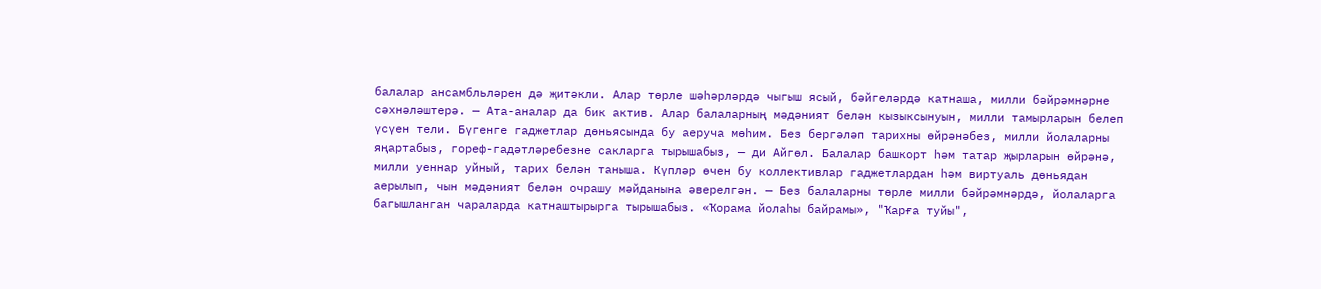балалар ансамбльләрен дә җитәкли. Алар төрле шәһәрләрдә чыгыш ясый, бәйгеләрдә катнаша, милли бәйрәмнәрне сәхнәләштерә. — Ата-аналар да бик актив. Алар балаларның мәдәният белән кызыксынуын, милли тамырларын белеп үсүен тели. Бүгенге гаджетлар дөньясында бу аеруча мөһим. Без бергәләп тарихны өйрәнәбез, милли йолаларны яңартабыз, гореф-гадәтләребезне сакларга тырышабыз, — ди Айгөл. Балалар башкорт һәм татар җырларын өйрәнә, милли уеннар уйный, тарих белән таныша. Күпләр өчен бу коллективлар гаджетлардан һәм виртуаль дөньядан аерылып, чын мәдәният белән очрашу мәйданына әверелгән. — Без балаларны төрле милли бәйрәмнәрдә, йолаларга багышланган чараларда катнаштырырга тырышабыз. «Ҡорама йолаһы байрамы», "Ҡарға туйы",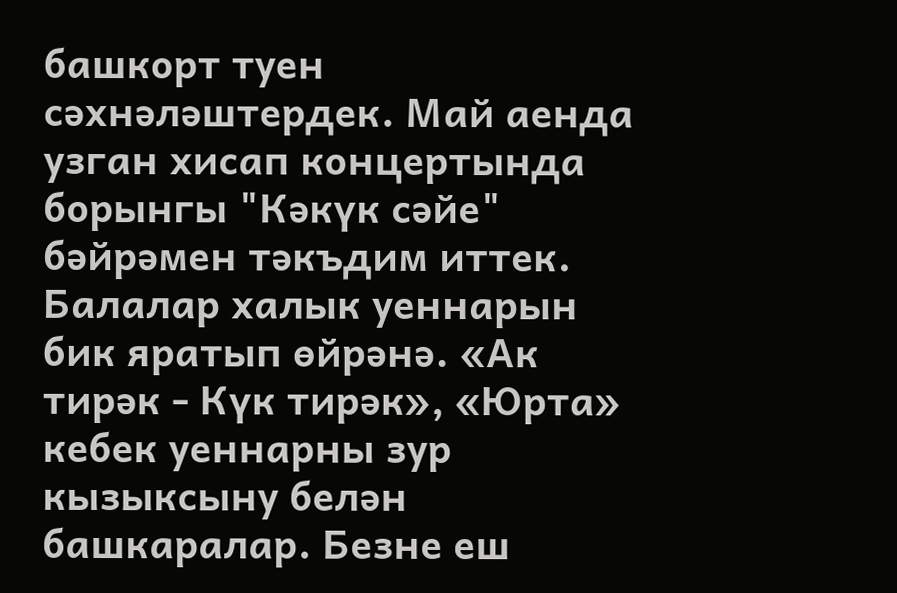башкорт туен сәхнәләштердек. Май аенда узган хисап концертында борынгы "Кәкүк сәйе" бәйрәмен тәкъдим иттек. Балалар халык уеннарын бик яратып өйрәнә. «Ак тирәк - Күк тирәк», «Юрта» кебек уеннарны зур кызыксыну белән башкаралар. Безне еш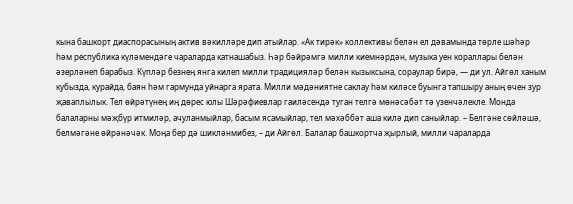кына башкорт диаспорасының актив вәкилләре дип атыйлар. «Ак тирәк» коллективы белән ел дәвамында төрле шәһәр һәм республика күләмендәге чараларда катнашабыз. Һәр бәйрәмгә милли киемнәрдән, музыка уен кораллары белән әзерләнеп барабыз. Күпләр безнең янга килеп милли традицияләр белән кызыксына, сораулар бирә, — ди ул. Айгөл ханым кубызда, курайда, баян һәм гармунда уйнарга ярата. Милли мәдәниятне саклау һәм киләсе буынга тапшыру аның өчен зур җаваплылык. Тел өйрәтүнең иң дөрес юлы Шәрәфиевлар гаиләсендә туган телгә мөнәсәбәт тә үзенчәлекле. Монда балаларны мәҗбүр итмиләр, ачуланмыйлар, басым ясамыйлар, тел мәхәббәт аша килә дип саныйлар. – Белгәне сөйләшә, белмәгәне өйрәнәчәк. Моңа бер дә шикләнмибез, – ди Айгөл. Балалар башкортча җырлый, милли чараларда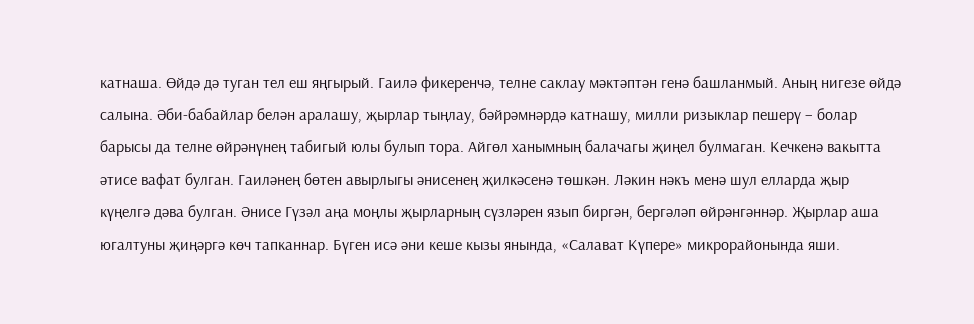катнаша. Өйдә дә туган тел еш яңгырый. Гаилә фикеренчә, телне саклау мәктәптән генә башланмый. Аның нигезе өйдә салына. Әби-бабайлар белән аралашу, җырлар тыңлау, бәйрәмнәрдә катнашу, милли ризыклар пешерү – болар барысы да телне өйрәнүнең табигый юлы булып тора. Айгөл ханымның балачагы җиңел булмаган. Кечкенә вакытта әтисе вафат булган. Гаиләнең бөтен авырлыгы әнисенең җилкәсенә төшкән. Ләкин нәкъ менә шул елларда җыр күңелгә дәва булган. Әнисе Гүзәл аңа моңлы җырларның сүзләрен язып биргән, бергәләп өйрәнгәннәр. Җырлар аша югалтуны җиңәргә көч тапканнар. Бүген исә әни кеше кызы янында, «Салават Күпере» микрорайонында яши.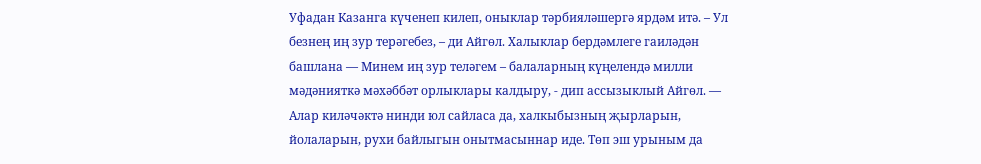Уфадан Казанга күченеп килеп, оныклар тәрбияләшергә ярдәм итә. – Ул безнең иң зур терәгебез, – ди Айгөл. Халыклар бердәмлеге гаиләдән башлана — Минем иң зур теләгем – балаларның күңелендә милли мәдәнияткә мәхәббәт орлыклары калдыру, - дип ассызыклый Айгөл. — Алар киләчәктә нинди юл сайласа да, халкыбызның җырларын, йолаларын, рухи байлыгын онытмасыннар иде. Төп эш урыным да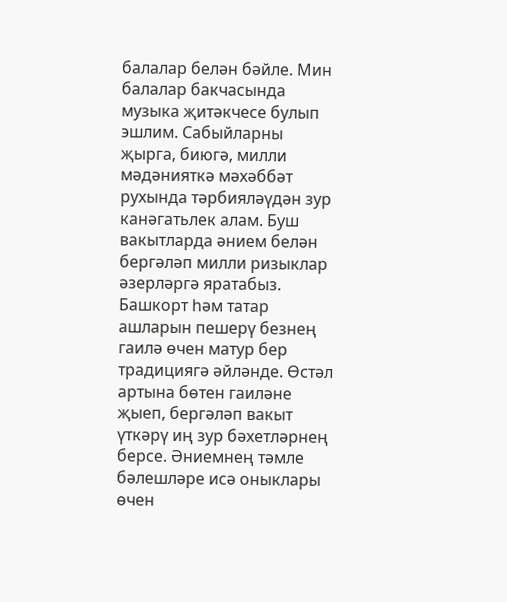балалар белән бәйле. Мин балалар бакчасында музыка җитәкчесе булып эшлим. Сабыйларны җырга, биюгә, милли мәдәнияткә мәхәббәт рухында тәрбияләүдән зур канәгатьлек алам. Буш вакытларда әнием белән бергәләп милли ризыклар әзерләргә яратабыз. Башкорт һәм татар ашларын пешерү безнең гаилә өчен матур бер традициягә әйләнде. Өстәл артына бөтен гаиләне җыеп, бергәләп вакыт үткәрү иң зур бәхетләрнең берсе. Әниемнең тәмле бәлешләре исә оныклары өчен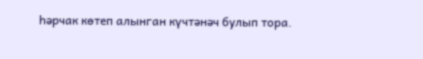һәрчак көтеп алынган күчтәнәч булып тора.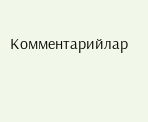Комментарийлар